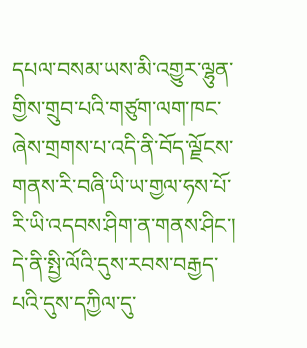དཔལ་བསམ་ཡས་མི་འགྱུར་ལྷུན་གྱིས་གྲུབ་པའི་གཙུག་ལག་ཁང་ཞེས་གྲགས་པ་འདི་ནི་བོད་ལྗོངས་གནས་རི་བཞི་ཡི་ཡ་གྱལ་ཧས་པོ་རི་ཡི་འདབས་ཤིག་ན་གནས་ཤིང་། དེ་ནི་སྤྱི་ལོའི་དུས་རབས་བརྒྱད་པའི་དུས་དཀྱིལ་དུ་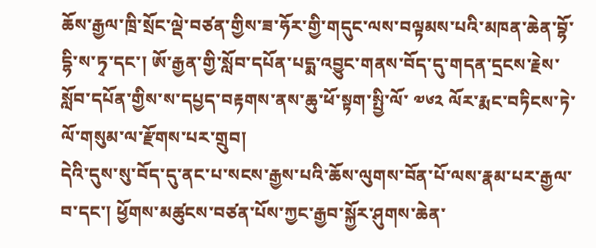ཆོས་རྒྱལ་ཁྲི་སྲོང་ལྡེ་བཙན་གྱིས་ཟ་ཧོར་གྱི་གདུང་ལས་བལྟམས་པའི་མཁན་ཆེན་བྷོ་དྷི་ས་ཏྭ་དང་། ཨོ་རྒྱན་གྱི་སློབ་དཔོན་པདྨ་འབྱུང་གནས་བོད་དུ་གདན་དྲངས་རྗེས་སློབ་དཔོན་གྱིས་ས་དཔྱད་བརྟགས་ནས་ཆུ་ཕོ་སྟག་སྤྱི་ལོ་ ༧༦༢ ལོར་རྨང་བཏིངས་ཏེ་ལོ་གསུམ་ལ་རྫོགས་པར་གྲུབ།
དེའི་དུས་སུ་བོད་དུ་ནང་པ་སངས་རྒྱས་པའི་ཆོས་ལུགས་བོན་པོ་ལས་རྣམ་པར་རྒྱལ་བ་དང་། ཕྱོགས་མཚུངས་བཙན་པོས་ཀྱང་རྒྱབ་སྐྱོར་ཤུགས་ཆེན་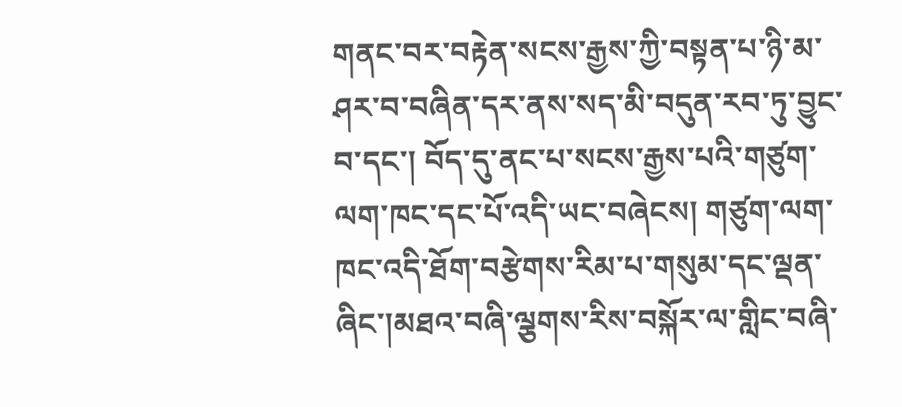གནང་བར་བརྟེན་སངས་རྒྱས་ཀྱི་བསྟན་པ་ཉི་མ་ཤར་བ་བཞིན་དར་ནས་སད་མི་བདུན་རབ་ཏུ་བྱུང་བ་དང་། བོད་དུ་ནང་པ་སངས་རྒྱས་པའི་གཙུག་ལག་ཁང་དང་པོ་འདི་ཡང་བཞེངས། གཙུག་ལག་ཁང་འདི་ཐོག་བརྩེགས་རིམ་པ་གསུམ་དང་ལྡན་ཞིང་།མཐའ་བཞི་ལྕགས་རིས་བསྐོར་ལ་གླིང་བཞི་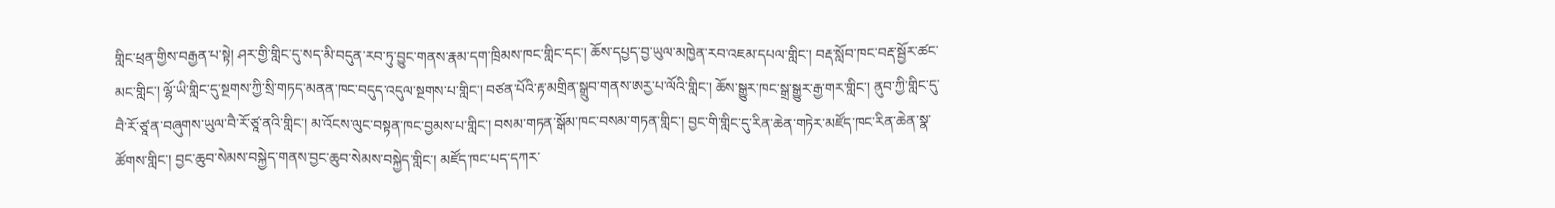གླིང་ཕྲན་གྱིས་བརྒྱན་པ་སྟེ། ཤར་གྱི་གླིང་དུ་སད་མི་བདུན་རབ་ཏུ་བྱུང་གནས་རྣམ་དག་ཁྲིམས་ཁང་གླིང་དང་། ཆོས་དཔྱད་བྱ་ཡུལ་མཁྱེན་རབ་འཇམ་དཔལ་གླིང་། བརྡ་སློབ་ཁང་བརྡ་སྦྱོར་ཚང་མང་གླིང་། ལྷོ་ཡི་གླིང་དུ་སྔགས་ཀྱི་སྲི་གཏད་མནན་ཁང་བདུད་འདུལ་སྔགས་པ་གླིང་། བཙན་པོའི་རྟ་མགྲིན་སྒྲུབ་གནས་ཨརྱ་པ་ལོའི་གླིང་། ཆོས་སྒྱུར་ཁང་སྒྲ་སྒྱུར་རྒྱ་གར་གླིང་། ནུབ་ཀྱི་གླིང་དུ་བཻ་རོ་ཙཱ་ན་བཞུགས་ཡུལ་བཻ་རོ་ཙཱ་ནའི་གླིང་། མ་འོངས་ལུང་བསྟན་ཁང་བྱམས་པ་གླིང་། བསམ་གཏན་སྒོམ་ཁང་བསམ་གཏན་གླིང་། བྱང་གི་གླིང་དུ་རིན་ཆེན་གཏེར་མཛོད་ཁང་རིན་ཆེན་སྣ་ཚོགས་གླིང་། བྱང་ཆུབ་སེམས་བསྐྱེད་གནས་བྱང་ཆུབ་སེམས་བསྐྱེད་གླིང་། མཛོད་ཁང་པད་དཀར་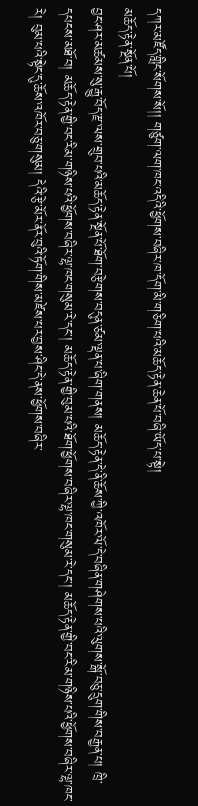དཀར་མཛོད་གླིང་སོགས་སོ།། གཙུག་ལག་ཁང་འདིའི་ཕྱོགས་བཞིར་ཁ་དོག་མི་གཅིག་པའི་མཆོད་རྟེན་ཆེན་པོ་བཞི་ཡོད་པ་སྟེ།
མཆོད་རྟེན་སྔོན་པོ།
བྱང་ཤར་མཚམས་སུ་རྒྱུ་བོད་རྫ་ལས་གྲུབ་པའི་མཆོད་རྟེན་སྔོན་པོ་ཐོག་བརྩེགས་བདུན་ཙམ་ལྡན་པ་ཞིག་གནས། མཆོད་རྟེན་དེ་ནི་ཆོས་ཀྱི་འཁོར་ལོ་དེ་བཞིན་གཤེགས་པའི་ལུགས་སྒོ་བཅུ་དྲུག་གིས་བརྒྱན་པ། ཁྲི་དཔངས་མཐོ་བ། མཆོད་རྟེན་གྱི་བང་རིམ་གཉིས་པའི་ཕྱོགས་བཞིར་ལྷ་ཁང་གསུམ་རེ་དང་། མཆོད་རྟེན་གྱི་བུམ་པའི་ཐོག་ཕྱོགས་བཞིར་ལྷ་ཁང་གསུམ་རེ་དང་། མཆོད་རྟེན་གྱི་བང་རིམ་གཉིས་པའི་ཕྱོགས་བཞིར་ལྷ་ཁང་རེ། བུམ་པའི་སྟེང་དུ་ཆོས་འཁོར་བཅུ་གསུམ། དེའི་རྩེ་མོར་ནོར་བུའི་ཏོག་གིས་མཛེས་པར་བྱས་ཤིང་དེ་ནས་ཕྱོགས་བཞིར་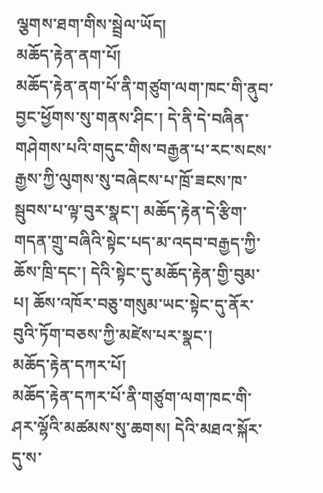ལྕགས་ཐག་གིས་སྦྲེལ་ཡོད།
མཆོད་རྟེན་ནག་པོ།
མཆོད་རྟེན་ནག་པོ་ནི་གཙུག་ལག་ཁང་གི་ནུབ་བྱང་ཕྱོགས་སུ་གནས་ཤིང་། དེ་ནི་དེ་བཞིན་གཤེགས་པའི་གདུང་གིས་བརྒྱན་པ་རང་སངས་རྒྱས་ཀྱི་ལུགས་སུ་བཞེངས་པ་ཁྲོ་ཟངས་ཁ་སྦུབས་པ་ལྟ་བུར་སྣང་། མཆོད་རྟེན་དེ་རྩིག་གདན་གྲུ་བཞིའི་སྟེང་པད་མ་འདབ་བརྒྱད་ཀྱི་ཆོས་ཁྲི་དང་། དེའི་སྟེང་དུ་མཆོད་རྟེན་གྱི་བུམ་པ། ཆོས་འཁོར་བཅུ་གསུམ་ཡང་སྟེང་དུ་ནོར་བུའི་ཏོག་བཅས་ཀྱི་མཛེས་པར་སྣང་།
མཆོད་རྟེན་དཀར་པོ།
མཆོད་རྟེན་དཀར་པོ་ནི་གཙུག་ལག་ཁང་གི་ཤར་ལྷོའི་མཚམས་སུ་ཆགས། དེའི་མཐའ་སྐོར་དུ་ས་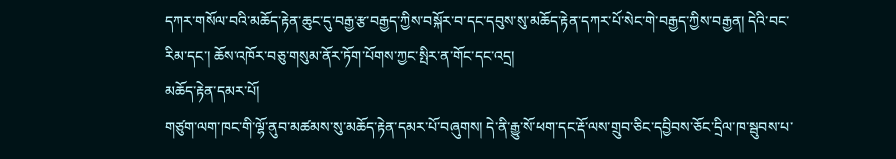དཀར་གསོལ་བའི་མཆོད་རྟེན་ཆུང་དུ་བརྒྱ་རྩ་བརྒྱད་ཀྱིས་བསྐོར་བ་དང་དབུས་སུ་མཆོད་རྟེན་དཀར་པོ་སེང་གེ་བརྒྱད་ཀྱིས་བརྒྱན། དེའི་བང་རིམ་དང་། ཆོས་འཁོར་བཅུ་གསུམ་ནོར་ཏོག་པོགས་ཀྱང་སྤིར་ན་གོང་དང་འདྲ།
མཆོད་རྟེན་དམར་པོ།
གཙུག་ལག་ཁང་གི་ལྷོ་ནུབ་མཚམས་སུ་མཆོད་རྟེན་དམར་པོ་བཞུགས། དེ་ནི་རྒྱུ་སོ་ཕག་དང་རྡོ་ལས་གྲུབ་ཅིང་དབྱིབས་ཅོང་དྲིལ་ཁ་སྦུབས་པ་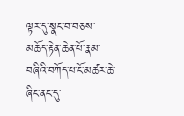ལྟར་དུ་སྣང་བ་བཅས་མཆོད་རྟེན་ཆེན་པོ་རྣམ་བཞིའི་བཀོད་པ་ངོ་མཚར་ཆེ་ཞིང་ནང་དུ་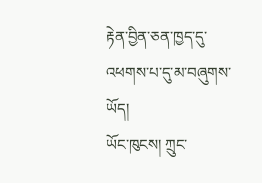རྟེན་བྱིན་ཅན་ཁྱད་དུ་འཕགས་པ་དུ་མ་བཞུགས་ཡོད།
ཡོང་ཁུངས། ཀྲུང་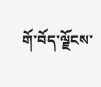གོ་བོད་ལྗོངས་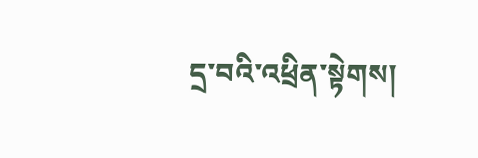དྲ་བའི་འཕྲིན་སྟེགས།